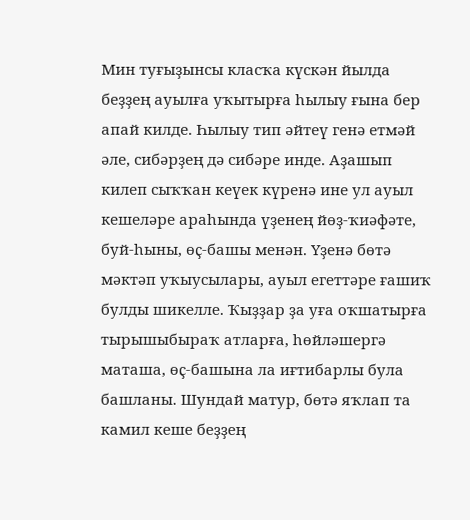Мин туғыҙынсы класҡа күскән йылда беҙҙең ауылға уҡытырға һылыу ғына бер апай килде. Һылыу тип әйтеү генә етмәй әле, сибәрҙең дә сибәре инде. Аҙашып килеп сыҡҡан кеүек күренә ине ул ауыл кешеләре араһында үҙенең йөҙ-ҡиәфәте, буй-һыны, өҫ-башы менән. Үҙенә бөтә мәктәп уҡыусылары, ауыл егеттәре ғашиҡ булды шикелле. Ҡыҙҙар ҙа уға оҡшатырға тырышыбыраҡ атларға, һөйләшергә маташа, өҫ-башына ла иғтибарлы була башланы. Шундай матур, бөтә яҡлап та камил кеше беҙҙең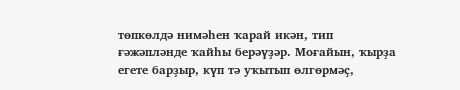төпкөлдә нимәһен ҡарай икән, тип ғәжәпләнде ҡайһы берәүҙәр. Моғайын, ҡырҙа егете барҙыр, күп тә уҡытып өлгөрмәҫ,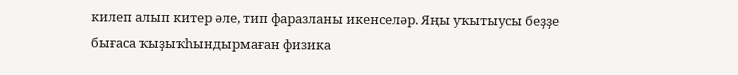килеп алып китер әле, тип фаразланы икенселәр. Яңы уҡытыусы беҙҙе бығаса ҡыҙыҡһындырмаған физика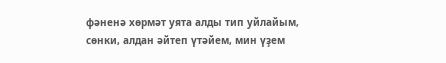фәненә хөрмәт уята алды тип уйлайым, сөнки, алдан әйтеп үтәйем, мин үҙем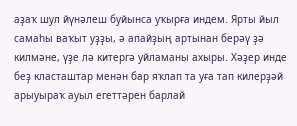аҙаҡ шул йүнәлеш буйынса уҡырға индем. Ярты йыл самаһы ваҡыт уҙҙы, ә апайҙың артынан берәү ҙә килмәне, үҙе лә китергә уйламаны ахыры. Хәҙер инде беҙ класташтар менән бар яҡлап та уға тап килерҙәй арыуыраҡ ауыл егеттәрен барлай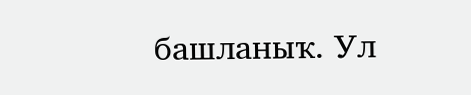башланыҡ. Ул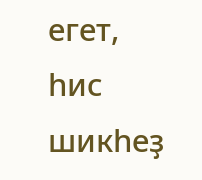егет, һис шикһеҙ